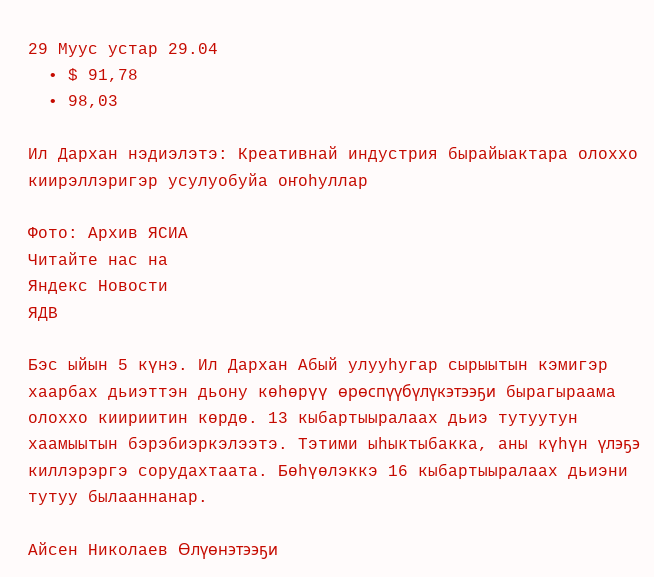29 Муус устар 29.04
  • $ 91,78
  • 98,03

Ил Дархан нэдиэлэтэ: Креативнай индустрия бырайыактара олоххо киирэллэригэр усулуобуйа оҥоһуллар

Фото: Архив ЯСИА
Читайте нас на
Яндекс Новости
ЯДВ

Бэс ыйын 5 күнэ. Ил Дархан Абый улууһугар сырыытын кэмигэр хаарбах дьиэттэн дьону көһөрүү өрөспүүбүлүкэтээҕи бырагыраама олоххо киириитин көрдө. 13 кыбартыыралаах дьиэ тутуутун хаамыытын бэрэбиэркэлээтэ. Тэтими ыһыктыбакка, аны күһүн үлэҕэ киллэрэргэ сорудахтаата. Бөһүөлэккэ 16 кыбартыыралаах дьиэни тутуу былааннанар.

Айсен Николаев Өлүөнэтээҕи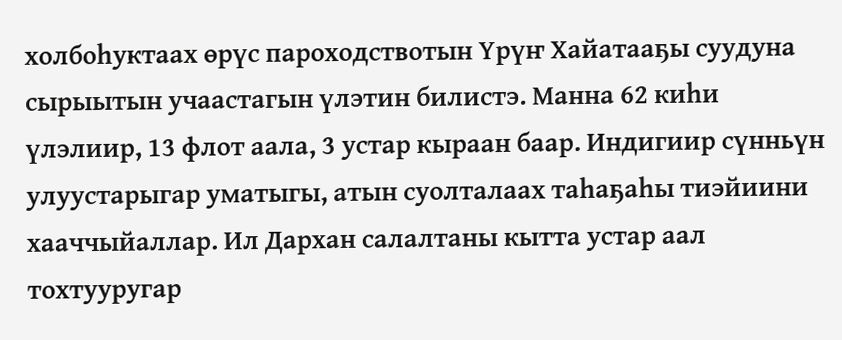холбоһуктаах өрүс пароходствотын Үрүҥ Хайатааҕы суудуна сырыытын учаастагын үлэтин билистэ. Манна 62 киһи үлэлиир, 13 флот аала, 3 устар кыраан баар. Индигиир сүнньүн улуустарыгар уматыгы, атын суолталаах таһаҕаһы тиэйиини хааччыйаллар. Ил Дархан салалтаны кытта устар аал тохтууругар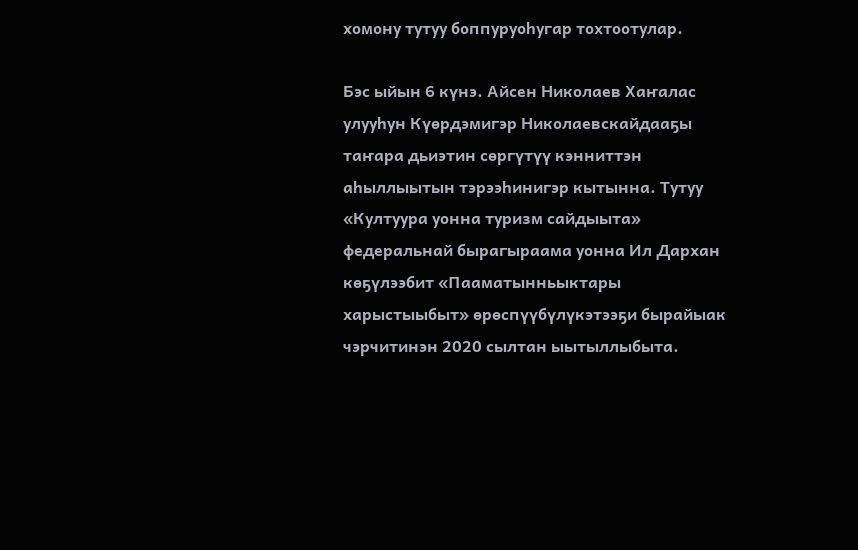хомону тутуу боппуруоһугар тохтоотулар.

Бэс ыйын 6 күнэ. Айсен Николаев Хаҥалас улууһун Күөрдэмигэр Николаевскайдааҕы таҥара дьиэтин сөргүтүү кэнниттэн аһыллыытын тэрээһинигэр кытынна. Тутуу «Култуура уонна туризм сайдыыта» федеральнай бырагыраама уонна Ил Дархан көҕүлээбит «Пааматынньыктары харыстыыбыт» өрөспүүбүлүкэтээҕи бырайыак чэрчитинэн 2020 сылтан ыытыллыбыта.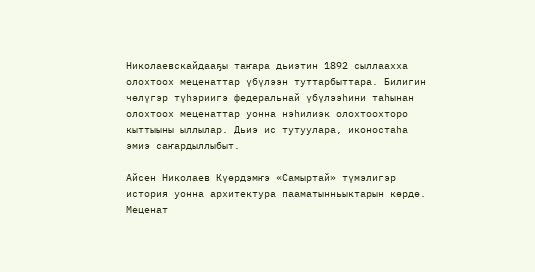Николаевскайдааҕы таҥара дьиэтин 1892 сыллаахха  олохтоох меценаттар үбүлээн туттарбыттара. Билигин чөлүгэр түһэриигэ федеральнай үбүлээһини таһынан олохтоох меценаттар уонна нэһилиэк олохтоохторо кыттыыны ыллылар. Дьиэ ис тутуулара, иконостаһа эмиэ саҥардыллыбыт.

Айсен Николаев Күөрдэмҥэ «Самыртай» түмэлигэр история уонна архитектура пааматынньыктарын көрдө. Меценат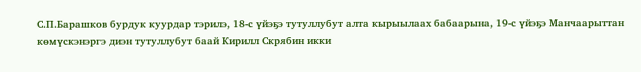С.П.Барашков бурдук куурдар тэрилэ, 18-с үйэҕэ тутуллубут алта кырыылаах бабаарына, 19-с үйэҕэ Манчаарыттан көмүскэнэргэ диэн тутуллубут баай Кирилл Скрябин икки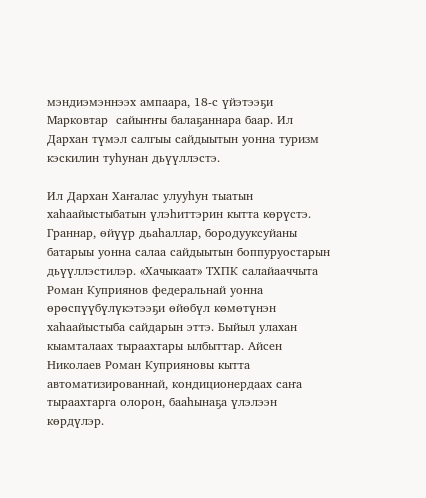мэндиэмэннээх ампаара, 18-с үйэтээҕи Марковтар  сайыҥҥы балаҕаннара баар. Ил Дархан түмэл салгыы сайдыытын уонна туризм кэскилин туһунан дьүүллэстэ.

Ил Дархан Хаҥалас улууһун тыатын хаһаайыстыбатын үлэһиттэрин кытта көрүстэ. Граннар, өйүүр дьаһаллар, бородууксуйаны батарыы уонна салаа сайдыытын боппуруостарын дьүүллэстилэр. «Хачыкаат» ТХПК салайааччыта Роман Куприянов федеральнай уонна өрөспүүбүлүкэтээҕи өйөбүл көмөтүнэн хаһаайыстыба сайдарын эттэ. Быйыл улахан кыамталаах тыраахтары ылбыттар. Айсен Николаев Роман Куприяновы кытта автоматизированнай, кондиционердаах саҥа тыраахтарга олорон, бааһынаҕа үлэлээн көрдүлэр.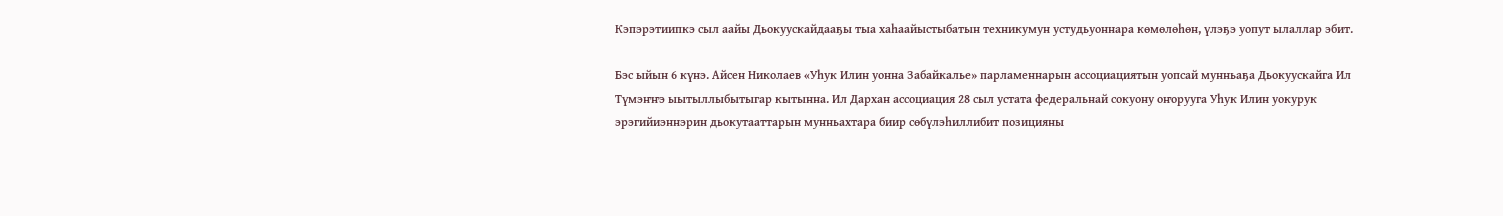Кэпэрэтиипкэ сыл аайы Дьокуускайдааҕы тыа хаһаайыстыбатын техникумун устудьуоннара көмөлөһөн, үлэҕэ уопут ылаллар эбит.

Бэс ыйын 6 күнэ. Айсен Николаев «Уһук Илин уонна Забайкалье» парламеннарын ассоциациятын уопсай мунньаҕа Дьокуускайга Ил Түмэҥҥэ ыытыллыбытыгар кытынна. Ил Дархан ассоциация 28 сыл устата федеральнай сокуону оҥорууга Уһук Илин уокурук эрэгийиэннэрин дьокутааттарын мунньахтара биир сөбүлэһиллибит позицияны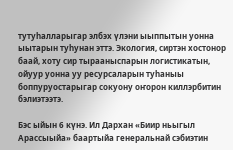тутуһалларыгар элбэх үлэни ыыппытын уонна ыытарын туһунан эттэ. Экология, сиртэн хостонор баай, хоту сир тырааныспарын логистикатын, ойуур уонна уу ресурсаларын туһаныы боппуруостарыгар сокуону оҥорон киллэрбитин бэлиэтээтэ.

Бэс ыйын 6 күнэ. Ил Дархан «Биир ньыгыл Арассыыйа» баартыйа генеральнай сэбиэтин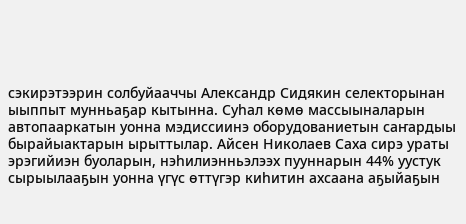сэкирэтээрин солбуйааччы Александр Сидякин селекторынан ыыппыт мунньаҕар кытынна. Суһал көмө массыыналарын автопааркатын уонна мэдиссиинэ оборудованиетын саҥардыы бырайыактарын ырыттылар. Айсен Николаев Саха сирэ ураты эрэгийиэн буоларын, нэһилиэнньэлээх пууннарын 44% уустук сырыылааҕын уонна үгүс өттүгэр киһитин ахсаана аҕыйаҕын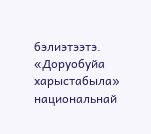бэлиэтээтэ. «Доруобуйа харыстабыла» национальнай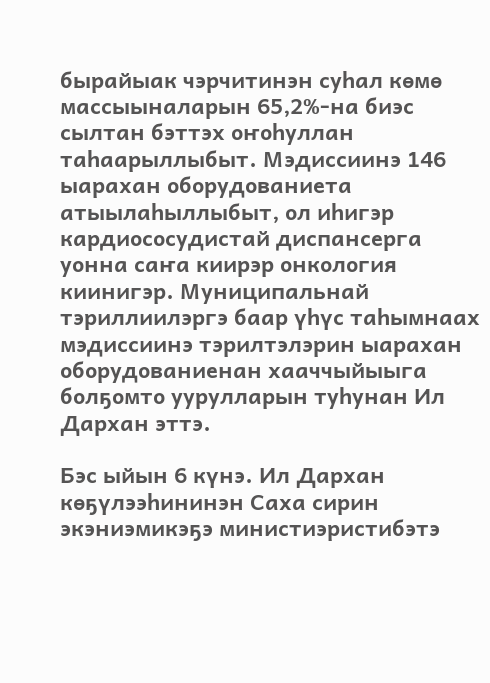бырайыак чэрчитинэн суһал көмө массыыналарын 65,2%-на биэс сылтан бэттэх оҥоһуллан таһаарыллыбыт. Мэдиссиинэ 146 ыарахан оборудованиета атыылаһыллыбыт, ол иһигэр кардиососудистай диспансерга уонна саҥа киирэр онкология киинигэр. Муниципальнай тэриллиилэргэ баар үһүс таһымнаах мэдиссиинэ тэрилтэлэрин ыарахан оборудованиенан хааччыйыыга болҕомто уурулларын туһунан Ил Дархан эттэ.

Бэс ыйын 6 күнэ. Ил Дархан көҕүлээһининэн Саха сирин экэниэмикэҕэ министиэристибэтэ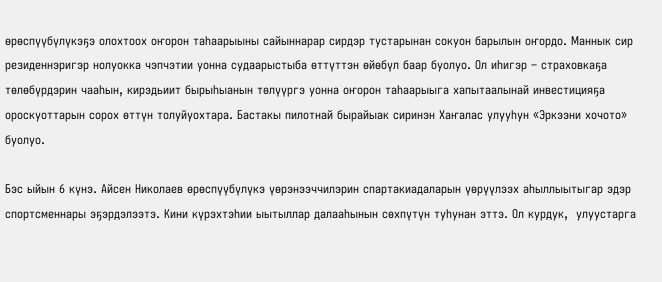өрөспүүбүлүкэҕэ олохтоох оҥорон таһаарыыны сайыннарар сирдэр тустарынан сокуон барылын оҥордо. Маннык сир резиденнэригэр нолуокка чэпчэтии уонна судаарыстыба өттүттэн өйөбүл баар буолуо. Ол иһигэр – страховкаҕа төлөбүрдэрин чааһын, кирэдьиит бырыһыанын төлүүргэ уонна оҥорон таһаарыыга хапытаалынай инвестицияҕа ороскуоттарын сорох өттүн толуйуохтара. Бастакы пилотнай бырайыак сиринэн Хаҥалас улууһун «Эркээни хочото» буолуо.

Бэс ыйын 6 күнэ. Айсен Николаев өрөспүүбүлүкэ үөрэнээччилэрин спартакиадаларын үөрүүлээх аһыллыытыгар эдэр спортсменнары эҕэрдэлээтэ. Кини күрэхтэһии ыытыллар далааһынын сөхпүтүн туһунан эттэ. Ол курдук,  улуустарга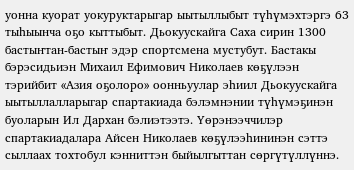уонна куорат уокуруктарыгар ыытыллыбыт түһүмэхтэргэ 63 тыһыынча оҕо кыттыбыт. Дьокуускайга Саха сирин 1300 бастыҥтан-бастыҥ эдэр спортсмена мустубут. Бастакы бэрэсидьиэн Михаил Ефимович Николаев көҕүлээн тэрийбит «Азия оҕолоро» оонньуулар эһиил Дьокуускайга ыытыллалларыгар спартакиада бэлэмнэнии түһүмэҕинэн буоларын Ил Дархан бэлиэтээтэ. Үөрэнээччилэр спартакиадалара Айсен Николаев көҕүлээһининэн сэттэ сыллаах тохтобул кэнниттэн быйылгыттан сөргүтүллүннэ.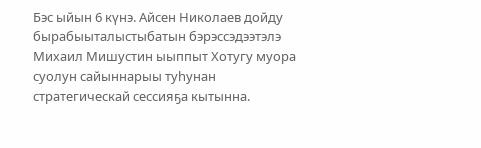Бэс ыйын 6 күнэ. Айсен Николаев дойду бырабыыталыстыбатын бэрэссэдээтэлэ Михаил Мишустин ыыппыт Хотугу муора суолун сайыннарыы туһунан стратегическай сессияҕа кытынна.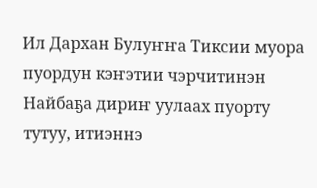Ил Дархан Булуҥҥа Тиксии муора пуордун кэҥэтии чэрчитинэн Найбаҕа дириҥ уулаах пуорту тутуу, итиэннэ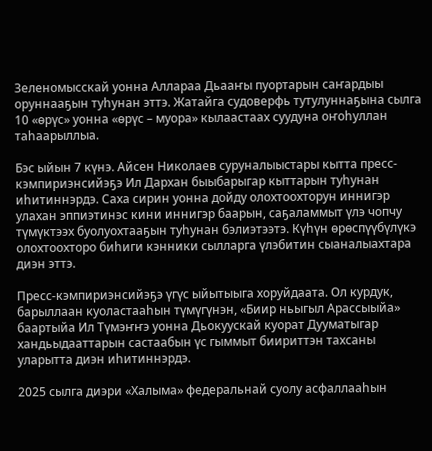Зеленомысскай уонна Аллараа Дьааҥы пуортарын саҥардыы оруннааҕын туһунан эттэ. Жатайга судоверфь тутулуннаҕына сылга 10 «өрүс» уонна «өрүс – муора» кылаастаах суудуна оҥоһуллан таһаарыллыа.

Бэс ыйын 7 күнэ. Айсен Николаев суруналыыстары кытта пресс-кэмпириэнсийэҕэ Ил Дархан быыбарыгар кыттарын туһунан иһитиннэрдэ. Саха сирин уонна дойду олохтоохторун иннигэр улахан эппиэтинэс кини иннигэр баарын, саҕаламмыт үлэ чопчу түмүктээх буолуохтааҕын туһунан бэлиэтээтэ. Күһүн өрөспүүбүлүкэ олохтоохторо биһиги кэнники сылларга үлэбитин сыаналыахтара диэн эттэ.

Пресс-кэмпириэнсийэҕэ үгүс ыйытыыга хоруйдаата. Ол курдук, барыллаан куоластааһын түмүгүнэн, «Биир ньыгыл Арассыыйа» баартыйа Ил Түмэҥҥэ уонна Дьокуускай куорат Дууматыгар хандьыдааттарын састаабын үс гыммыт биириттэн тахсаны уларытта диэн иһитиннэрдэ.

2025 сылга диэри «Халыма» федеральнай суолу асфаллааһын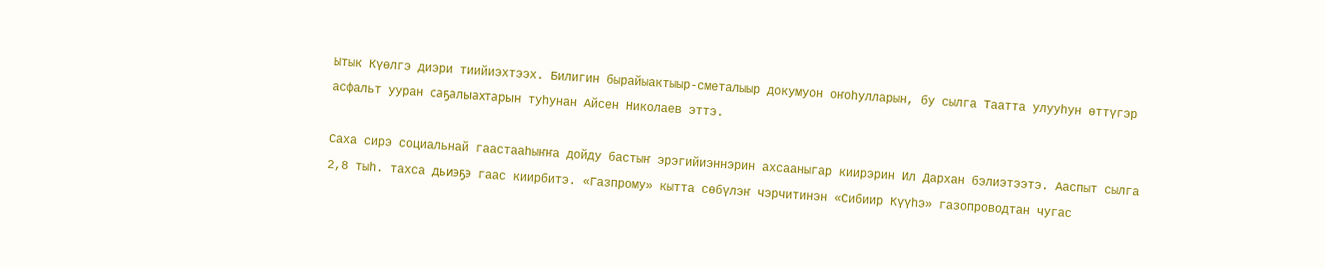Ытык Күөлгэ диэри тиийиэхтээх. Билигин бырайыактыыр-сметалыыр докумуон оҥоһулларын, бу сылга Таатта улууһун өттүгэр асфальт ууран саҕалыахтарын туһунан Айсен Николаев эттэ.

Саха сирэ социальнай гаастааһыҥҥа дойду бастыҥ эрэгийиэннэрин ахсааныгар киирэрин Ил Дархан бэлиэтээтэ. Ааспыт сылга 2,8 тыһ. тахса дьиэҕэ гаас киирбитэ. «Газпрому» кытта сөбүлэҥ чэрчитинэн «Сибиир Күүһэ» газопроводтан чугас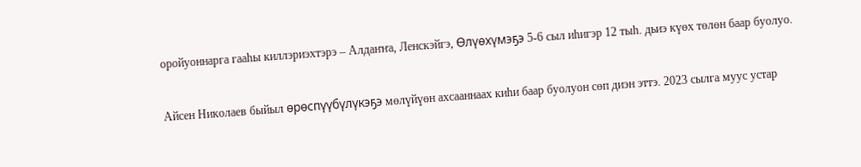оройуоннарга гааһы киллэриэхтэрэ – Алдаҥҥа, Ленскэйгэ, Өлүөхүмэҕэ 5-6 сыл иһигэр 12 тыһ. дьиэ күөх төлөн баар буолуо.

Айсен Николаев быйыл өрөспүүбүлүкэҕэ мөлүйүөн ахсааннаах киһи баар буолуон сөп диэн эттэ. 2023 cылга муус устар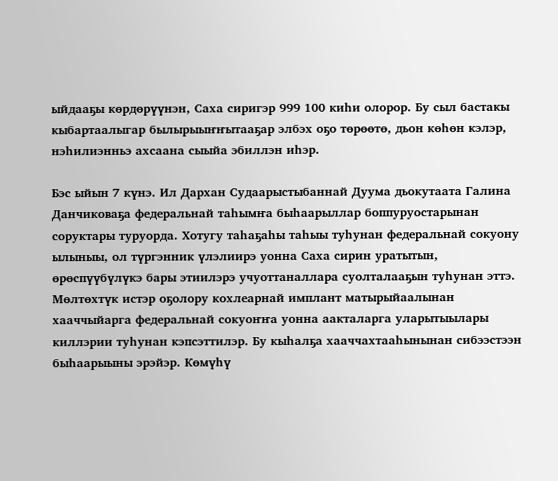ыйдааҕы көрдөрүүнэн, Саха сиригэр 999 100 киһи олорор. Бу сыл бастакы кыбартаалыгар былырыыҥҥытааҕар элбэх оҕо төрөөтө, дьон көһөн кэлэр, нэһилиэнньэ ахсаана сыыйа эбиллэн иһэр.

Бэс ыйын 7 күнэ. Ил Дархан Судаарыстыбаннай Дуума дьокутаата Галина Данчиковаҕа федеральнай таһымҥа быһаарыллар боппуруостарынан соруктары туруорда. Хотугу таһаҕаһы таһыы туһунан федеральнай сокуону ылыныы, ол түргэнник үлэлиирэ уонна Саха сирин уратытын, өрөспүүбүлүкэ бары этиилэрэ учуоттаналлара суолталааҕын туһунан эттэ. Мөлтөхтүк истэр оҕолору кохлеарнай имплант матырыйаалынан хааччыйарга федеральнай сокуоҥҥа уонна аакталарга уларытыылары киллэрии туһунан кэпсэттилэр. Бу кыһалҕа хааччахтааһынынан сибээстээн быһаарыыны эрэйэр. Көмүһү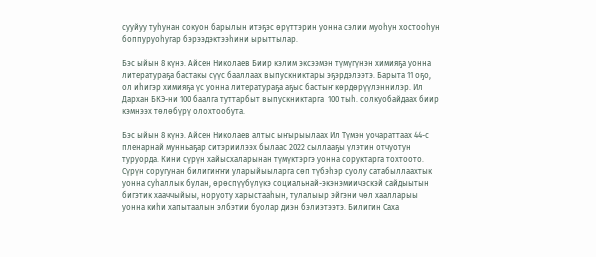сууйуу туһунан сокуон барылын итэҕэс өрүттэрин уонна сэлии муоһун хостооһун боппуруоһугар бэрээдэктээһини ырыттылар.

Бэс ыйын 8 күнэ. Айсен Николаев Биир кэлим эксээмэн түмүгүнэн химияҕа уонна литератураҕа бастакы сүүс бааллаах выпускниктары эҕэрдэлээтэ. Барыта 11 оҕо, ол иһигэр химияҕа үс уонна литератураҕа аҕыс бастыҥ көрдөрүүлэннилэр. Ил Дархан БКЭ-ни 100 баалга туттарбыт выпускниктарга  100 тыһ. солкуобайдаах биир кэмнээх төлөбүрү олохтообута.

Бэс ыйын 8 күнэ. Айсен Николаев алтыс ыҥырыылаах Ил Түмэн уочараттаах 44-с пленарнай мунньаҕар ситэриилээх былаас 2022 сыллааҕы үлэтин отчуотун туруорда. Кини сүрүн хайысхаларынан түмүктэргэ уонна соруктарга тохтоото. Сүрүн соругунан билигиҥҥи уларыйыыларга сөп түбэһэр суолу сатабыллаахтык уонна суһаллык булан, өрөспүүбүлүкэ социальнай-экэнэмиичэскэй сайдыытын бигэтик хааччыйыы, норуоту харыстааһын, тулалыыр эйгэни чөл хаалларыы уонна киһи хапытаалын элбэтии буолар диэн бэлиэтээтэ. Билигин Саха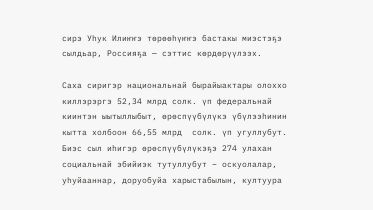сирэ Уһук Илиҥҥэ төрөөһүҥҥэ бастакы миэстэҕэ сылдьар, Россияҕа — сэттис көрдөрүүлээх.

Саха сиригэр национальнай бырайыактары олоххо киллэрэргэ 52,34 млрд солк. үп федеральнай киинтэн ыытыллыбыт, өрөспүүбүлүкэ үбүлээһинин кытта холбоон 66,55 млрд  солк. үп угуллубут. Биэс сыл иһигэр өрөспүүбүлүкэҕэ 274 улахан социальнай эбийиэк тутуллубут – оскуолалар, уһуйааннар, доруобуйа харыстабылын, култуура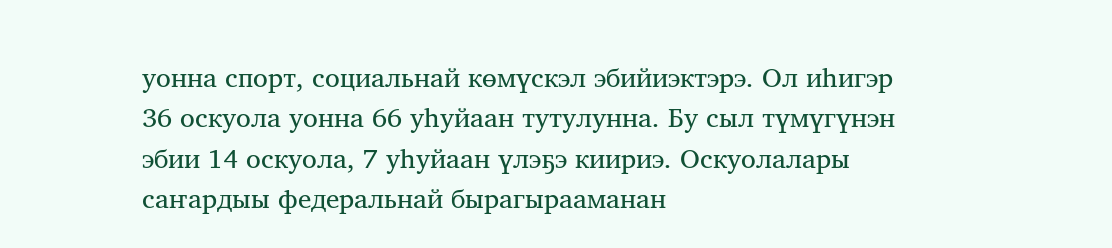уонна спорт, социальнай көмүскэл эбийиэктэрэ. Ол иһигэр 36 оскуола уонна 66 уһуйаан тутулунна. Бу сыл түмүгүнэн эбии 14 оскуола, 7 уһуйаан үлэҕэ киириэ. Оскуолалары саҥардыы федеральнай бырагырааманан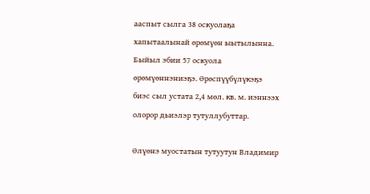ааспыт сылга 38 оскуолаҕа хапытаалынай өрөмүөн ыытылынна. Быйыл эбии 57 оскуола өрөмүөннэниэҕэ. Өрөспүүбүлүкэҕэ биэс сыл устата 2,4 мөл. кв. м. иэннээх олорор дьиэлэр тутуллубуттар.

Өлүөнэ муостатын тутуутун Владимир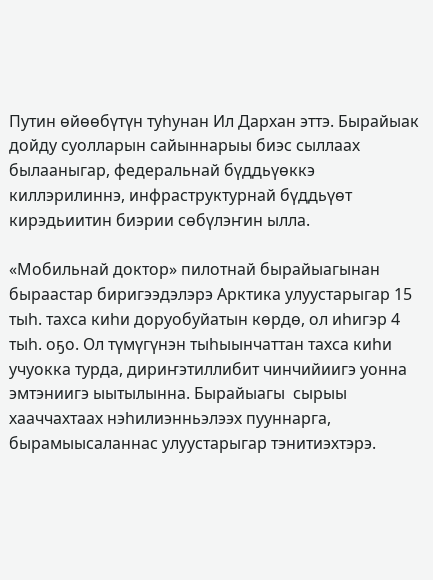Путин өйөөбүтүн туһунан Ил Дархан эттэ. Бырайыак дойду суолларын сайыннарыы биэс сыллаах былааныгар, федеральнай бүддьүөккэ киллэрилиннэ, инфраструктурнай бүддьүөт кирэдьиитин биэрии сөбүлэҥин ылла.

«Мобильнай доктор» пилотнай бырайыагынан быраастар биригээдэлэрэ Арктика улуустарыгар 15 тыһ. тахса киһи доруобуйатын көрдө, ол иһигэр 4 тыһ. оҕо. Ол түмүгүнэн тыһыынчаттан тахса киһи учуокка турда, дириҥэтиллибит чинчийиигэ уонна эмтэниигэ ыытылынна. Бырайыагы  сырыы хааччахтаах нэһилиэнньэлээх пууннарга, бырамыысаланнас улуустарыгар тэнитиэхтэрэ.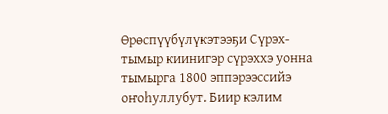Өрөспүүбүлүкэтээҕи Сүрэх-тымыр киинигэр сүрэххэ уонна тымырга 1800 эппэрээссийэ оҥоһуллубут. Биир кэлим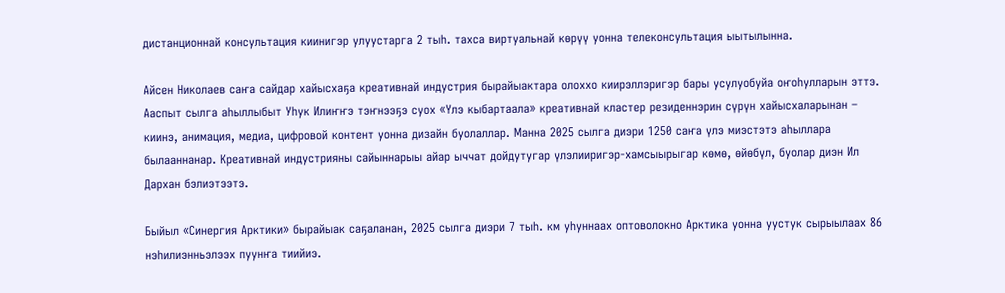дистанционнай консультация киинигэр улуустарга 2 тыһ. тахса виртуальнай көрүү уонна телеконсультация ыытылынна.

Айсен Николаев саҥа сайдар хайысхаҕа креативнай индустрия бырайыактара олоххо киирэллэригэр бары усулуобуйа оҥоһулларын эттэ. Ааспыт сылга аһыллыбыт Уһук Илиҥҥэ тэҥнээҕэ суох «Үлэ кыбартаала» креативнай кластер резиденнэрин сүрүн хайысхаларынан – киинэ, анимация, медиа, цифровой контент уонна дизайн буолаллар. Манна 2025 сылга диэри 1250 саҥа үлэ миэстэтэ аһыллара былааннанар. Креативнай индустрияны сайыннарыы айар ыччат дойдутугар үлэлииригэр-хамсыырыгар көмө, өйөбүл, буолар диэн Ил Дархан бэлиэтээтэ.

Быйыл «Синергия Арктики» бырайыак саҕаланан, 2025 сылга диэри 7 тыһ. км уһуннаах оптоволокно Арктика уонна уустук сырыылаах 86 нэһилиэнньэлээх пуунҥа тиийиэ.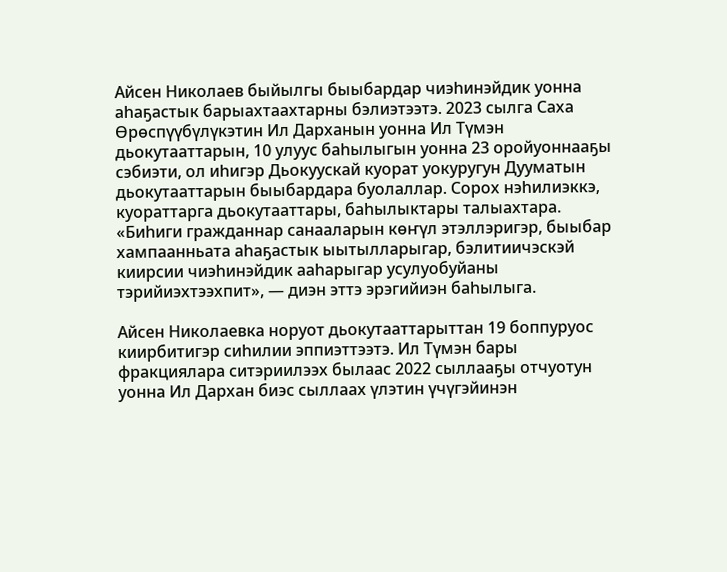Айсен Николаев быйылгы быыбардар чиэһинэйдик уонна аһаҕастык барыахтаахтарны бэлиэтээтэ. 2023 сылга Саха Өрөспүүбүлүкэтин Ил Дарханын уонна Ил Түмэн дьокутааттарын, 10 улуус баһылыгын уонна 23 оройуоннааҕы сэбиэти, ол иһигэр Дьокуускай куорат уокуругун Дууматын дьокутааттарын быыбардара буолаллар. Сорох нэһилиэккэ, куораттарга дьокутааттары, баһылыктары талыахтара. «Биһиги гражданнар санааларын көҥүл этэллэригэр, быыбар хампаанньата аһаҕастык ыытылларыгар, бэлитиичэскэй киирсии чиэһинэйдик ааһарыгар усулуобуйаны тэрийиэхтээхпит», — диэн эттэ эрэгийиэн баһылыга.

Айсен Николаевка норуот дьокутааттарыттан 19 боппуруос киирбитигэр сиһилии эппиэттээтэ. Ил Түмэн бары фракциялара ситэриилээх былаас 2022 сыллааҕы отчуотун уонна Ил Дархан биэс сыллаах үлэтин үчүгэйинэн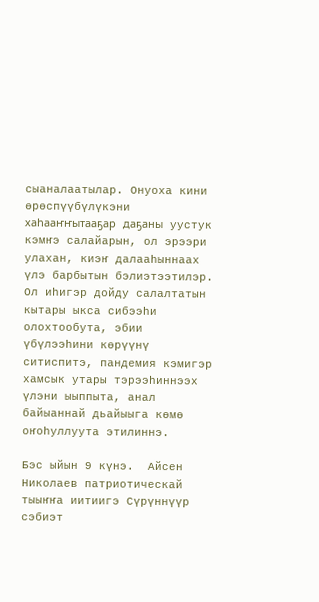сыаналаатылар. Онуоха кини өрөспүүбүлүкэни хаһааҥҥытааҕар даҕаны уустук кэмҥэ салайарын, ол эрээри улахан, киэҥ далааһыннаах үлэ барбытын бэлиэтээтилэр. Ол иһигэр дойду салалтатын кытары ыкса сибээһи олохтообута, эбии үбүлээһини көрүүнү ситиспитэ, пандемия кэмигэр хамсык утары тэрээһиннээх үлэни ыыппыта, анал байыаннай дьайыыга көмө оҥоһуллуута этилиннэ.

Бэс ыйын 9 күнэ.  Айсен Николаев патриотическай тыыҥҥа иитиигэ Сүрүннүүр сэбиэт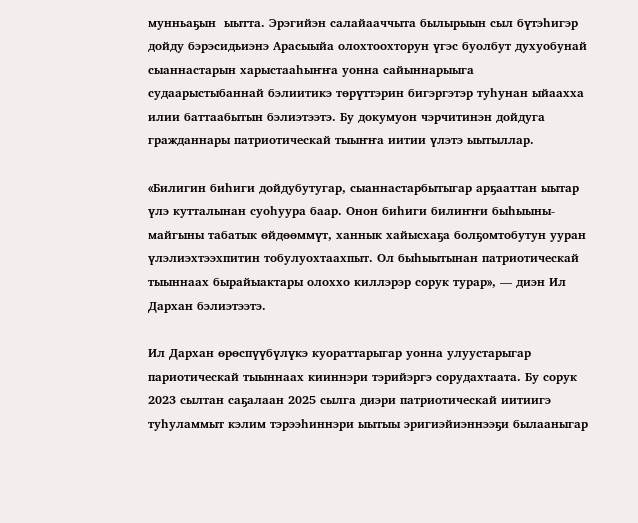мунньаҕын  ыытта. Эрэгийэн салайааччыта былырыын сыл бүтэһигэр дойду бэрэсидьиэнэ Арасыыйа олохтоохторун үгэс буолбут духуобунай сыаннастарын харыстааһыҥҥа уонна сайыннарыыга судаарыстыбаннай бэлиитикэ төрүттэрин бигэргэтэр туһунан ыйаахха илии баттаабытын бэлиэтээтэ. Бу докумуон чэрчитинэн дойдуга гражданнары патриотическай тыыҥҥа иитии үлэтэ ыытыллар.

«Билигин биһиги дойдубутугар, сыаннастарбытыгар арҕааттан ыытар үлэ кутталынан суоһуура баар. Онон биһиги билиҥҥи быһыыны-майгыны табатык өйдөөммүт, ханнык хайысхаҕа болҕомтобутун ууран үлэлиэхтээхпитин тобулуохтаахпыт. Ол быһыытынан патриотическай тыыннаах бырайыактары олоххо киллэрэр сорук турар», — диэн Ил Дархан бэлиэтээтэ.

Ил Дархан өрөспүүбүлүкэ куораттарыгар уонна улуустарыгар париотическай тыыннаах кииннэри тэрийэргэ сорудахтаата. Бу сорук 2023 сылтан саҕалаан 2025 сылга диэри патриотическай иитиигэ туһуламмыт кэлим тэрээһиннэри ыытыы эригиэйиэннээҕи былааныгар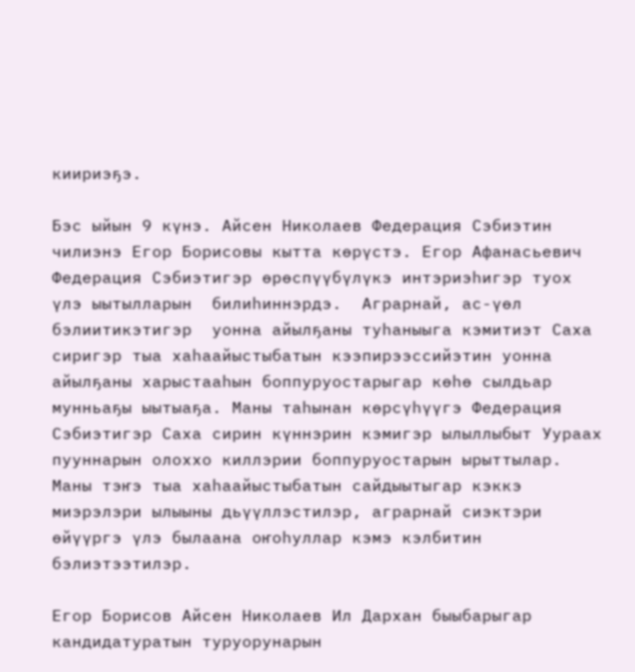киириэҕэ.

Бэс ыйын 9 күнэ. Айсен Николаев Федерация Сэбиэтин чилиэнэ Егор Борисовы кытта көрүстэ. Егор Афанасьевич Федерация Сэбиэтигэр өрөспүүбүлүкэ интэриэһигэр туох үлэ ыытылларын  билиһиннэрдэ.  Аграрнай, ас-үөл бэлиитикэтигэр  уонна айылҕаны туһаныыга кэмитиэт Саха сиригэр тыа хаһаайыстыбатын кээпирээссийэтин уонна айылҕаны харыстааһын боппуруостарыгар көһө сылдьар мунньаҕы ыытыаҕа. Маны таһынан көрсүһүүгэ Федерация Сэбиэтигэр Саха сирин күннэрин кэмигэр ылыллыбыт Уураах пууннарын олоххо киллэрии боппуруостарын ырыттылар. Маны тэҥэ тыа хаһаайыстыбатын сайдыытыгар кэккэ миэрэлэри ылыыны дьүүллэстилэр, аграрнай сиэктэри өйүүргэ үлэ былаана оҥоһуллар кэмэ кэлбитин бэлиэтээтилэр.

Егор Борисов Айсен Николаев Ил Дархан быыбарыгар кандидатуратын туруорунарын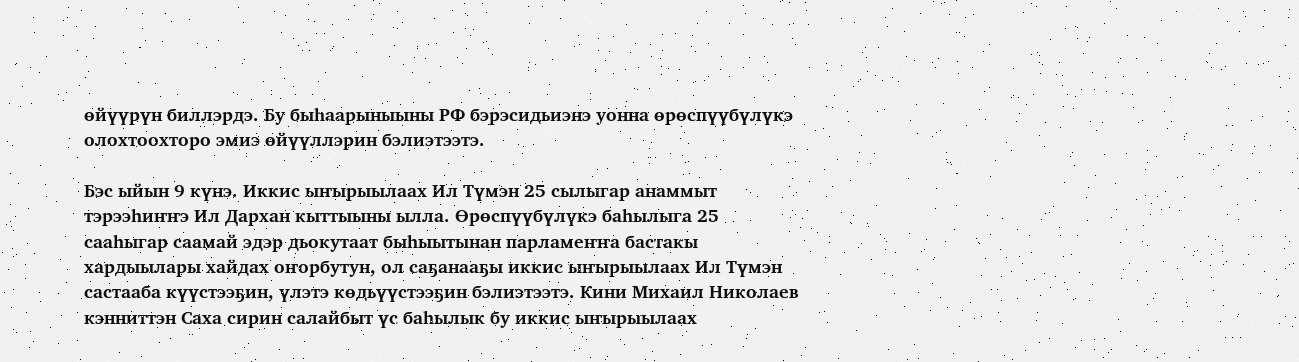өйүүрүн биллэрдэ. Бу быһаарыныыны РФ бэрэсидьиэнэ уонна өрөспүүбүлүкэ олохтоохторо эмиэ өйүүллэрин бэлиэтээтэ.

Бэс ыйын 9 күнэ. Иккис ыҥырыылаах Ил Түмэн 25 сылыгар анаммыт  тэрээһиҥҥэ Ил Дархан кыттыыны ылла. Өрөспүүбүлүкэ баһылыга 25 сааһыгар саамай эдэр дьокутаат быһыытынан парламеҥҥа бастакы хардыылары хайдах оҥорбутун, ол саҕанааҕы иккис ыҥырыылаах Ил Түмэн  састааба күүстээҕин, үлэтэ көдьүүстээҕин бэлиэтээтэ. Кини Михаил Николаев кэнниттэн Саха сирин салайбыт үс баһылык бу иккис ыҥырыылаах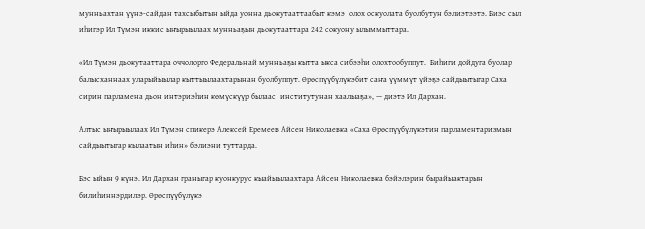мунньахтан үүнэ-сайдан тахсыбытын ыйда уонна дьокутааттаабыт кэмэ  олох оскуолата буолбутун бэлиэтээтэ. Биэс сыл иһигэр Ил Түмэн иккис ыҥырыылаах мунньаҕын дьокутааттара 242 сокуону ылыммыттара.

«Ил Түмэн дьокутааттара оччолорго Федеральнай мунньаҕы кытта ыкса сибээһи олохтообуппут.  Биһиги дойдуга буолар балысханнаах уларыйыылар кыттыылаахтарынан буолбуппут. Өрөспүүбүлүкэбит саҥа үүммүт үйэҕэ сайдыытыгар Саха сирин парламена дьон интэриэһин көмүскүүр былаас  институтунан хаалыаҕа», — диэтэ Ил Дархан.

Алтыс ыҥырыылаах Ил Түмэн спикерэ Алексей Еремеев Айсен Николаевка «Саха Өрөспүүбүлүкэтин парламентаризмын сайдыытыгар кылаатын иһин» бэлиэни туттарда.

Бэс ыйын 9 күнэ. Ил Дархан граныгар куонкурус кыайыылаахтара Айсен Николаевка бэйэлэрин бырайыактарын билиһиннэрдилэр. Өрөспүүбүлүкэ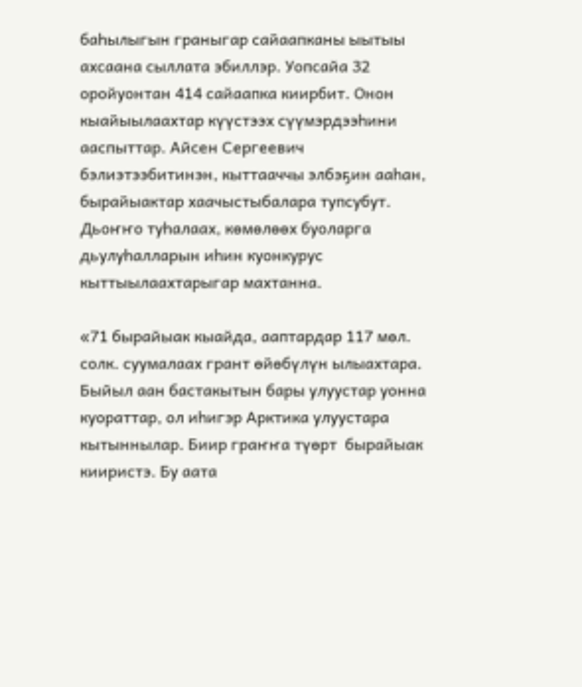баһылыгын граныгар сайаапканы ыытыы ахсаана сыллата эбиллэр. Уопсайа 32 оройуонтан 414 сайаапка киирбит. Онон кыайыылаахтар күүстээх сүүмэрдээһини ааспыттар. Айсен Сергеевич бэлиэтээбитинэн, кыттааччы элбэҕин ааһан, бырайыактар хаачыстыбалара тупсубут. Дьоҥҥо туһалаах, көмөлөөх буоларга дьулуһалларын иһин куонкурус кыттыылаахтарыгар махтанна.

«71 бырайыак кыайда, ааптардар 117 мөл. солк. суумалаах грант өйөбүлүн ылыахтара. Быйыл аан бастакытын бары улуустар уонна куораттар, ол иһигэр Арктика улуустара кытыннылар. Биир граҥҥа түөрт  бырайыак кииристэ. Бу аата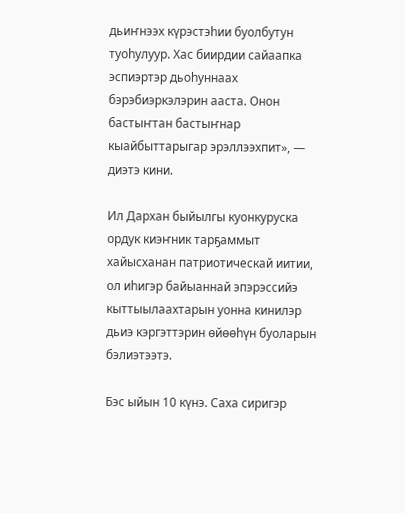дьиҥнээх күрэстэһии буолбутун туоһулуур. Хас биирдии сайаапка эспиэртэр дьоһуннаах бэрэбиэркэлэрин ааста. Онон бастыҥтан бастыҥнар кыайбыттарыгар эрэллээхпит», — диэтэ кини.

Ил Дархан быйылгы куонкуруска ордук киэҥник тарҕаммыт хайысханан патриотическай иитии, ол иһигэр байыаннай эпэрэссийэ кыттыылаахтарын уонна кинилэр дьиэ кэргэттэрин өйөөһүн буоларын бэлиэтээтэ.

Бэс ыйын 10 күнэ. Саха сиригэр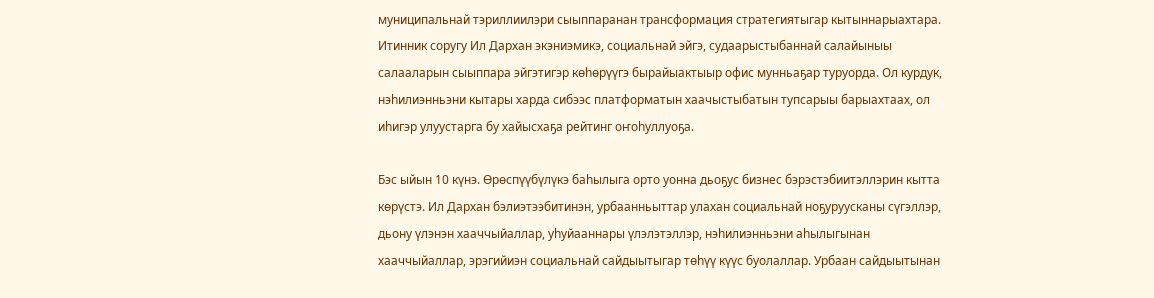муниципальнай тэриллиилэри сыыппаранан трансформация стратегиятыгар кытыннарыахтара. Итинник соругу Ил Дархан экэниэмикэ, социальнай эйгэ, судаарыстыбаннай салайыныы  салааларын сыыппара эйгэтигэр көһөрүүгэ бырайыактыыр офис мунньаҕар туруорда. Ол курдук, нэһилиэнньэни кытары харда сибээс платформатын хаачыстыбатын тупсарыы барыахтаах, ол иһигэр улуустарга бу хайысхаҕа рейтинг оҥоһуллуоҕа.

Бэс ыйын 10 күнэ. Өрөспүүбүлүкэ баһылыга орто уонна дьоҕус бизнес бэрэстэбиитэллэрин кытта көрүстэ. Ил Дархан бэлиэтээбитинэн, урбаанньыттар улахан социальнай ноҕуруусканы сүгэллэр, дьону үлэнэн хааччыйаллар, уһуйааннары үлэлэтэллэр, нэһилиэнньэни аһылыгынан хааччыйаллар, эрэгийиэн социальнай сайдыытыгар төһүү күүс буолаллар. Урбаан сайдыытынан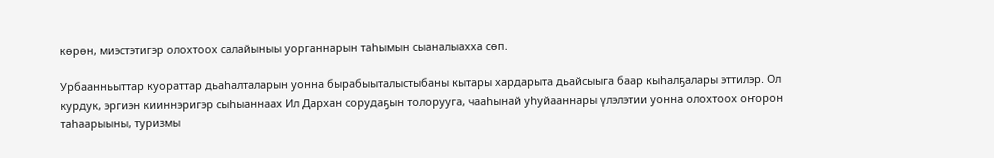көрөн, миэстэтигэр олохтоох салайыныы уорганнарын таһымын сыаналыахха сөп.

Урбаанньыттар куораттар дьаһалталарын уонна бырабыыталыстыбаны кытары хардарыта дьайсыыга баар кыһалҕалары эттилэр. Ол курдук, эргиэн кииннэригэр сыһыаннаах Ил Дархан сорудаҕын толорууга, чааһынай уһуйааннары үлэлэтии уонна олохтоох оҥорон таһаарыыны, туризмы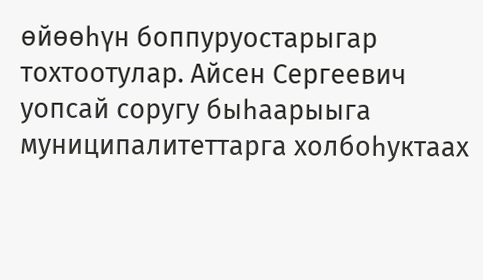өйөөһүн боппуруостарыгар тохтоотулар. Айсен Сергеевич  уопсай соругу быһаарыыга муниципалитеттарга холбоһуктаах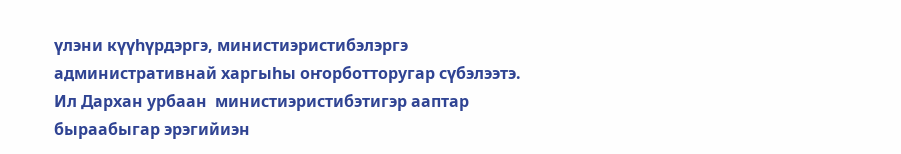үлэни күүһүрдэргэ, министиэристибэлэргэ административнай харгыһы оҥорботторугар сүбэлээтэ. Ил Дархан урбаан  министиэристибэтигэр ааптар быраабыгар эрэгийиэн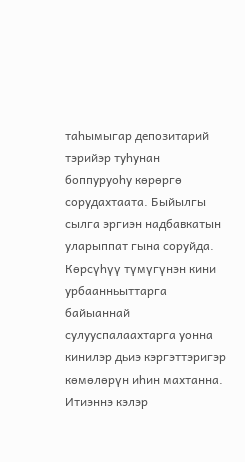таһымыгар депозитарий тэрийэр туһунан боппуруоһу көрөргө сорудахтаата. Быйылгы сылга эргиэн надбавкатын уларыппат гына соруйда. Көрсүһүү түмүгүнэн кини урбаанньыттарга байыаннай сулууспалаахтарга уонна кинилэр дьиэ кэргэттэригэр көмөлөрүн иһин махтанна. Итиэннэ кэлэр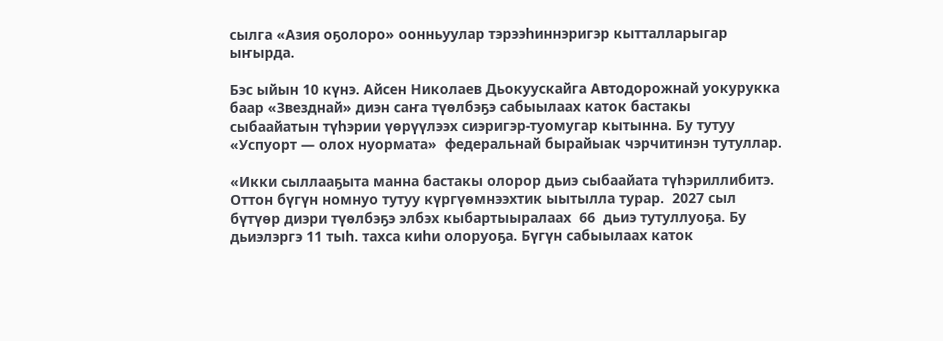сылга «Азия оҕолоро» оонньуулар тэрээһиннэригэр кытталларыгар ыҥырда.

Бэс ыйын 10 күнэ. Айсен Николаев Дьокуускайга Автодорожнай уокурукка баар «Звезднай» диэн саҥа түөлбэҕэ сабыылаах каток бастакы сыбаайатын түһэрии үөрүүлээх сиэригэр-туомугар кытынна. Бу тутуу  «Успуорт — олох нуормата»  федеральнай бырайыак чэрчитинэн тутуллар.

«Икки сыллааҕыта манна бастакы олорор дьиэ сыбаайата түһэриллибитэ. Оттон бүгүн номнуо тутуу күргүөмнээхтик ыытылла турар.  2027 сыл бүтүөр диэри түөлбэҕэ элбэх кыбартыыралаах  66  дьиэ тутуллуоҕа. Бу дьиэлэргэ 11 тыһ. тахса киһи олоруоҕа. Бүгүн сабыылаах каток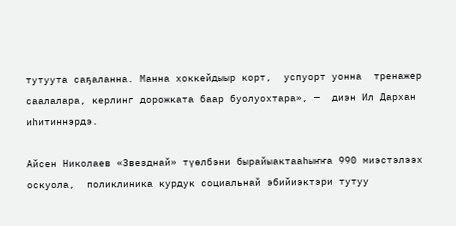тутуута саҕаланна. Манна хоккейдыыр корт,  успуорт уонна  тренажер саалалара, керлинг дорожката баар буолуохтара», —  диэн Ил Дархан  иһитиннэрдэ.

Айсен Николаев «Звезднай» түөлбэни бырайыактааһыҥҥа 990 миэстэлээх оскуола,  поликлиника курдук социальнай эбийиэктэри тутуу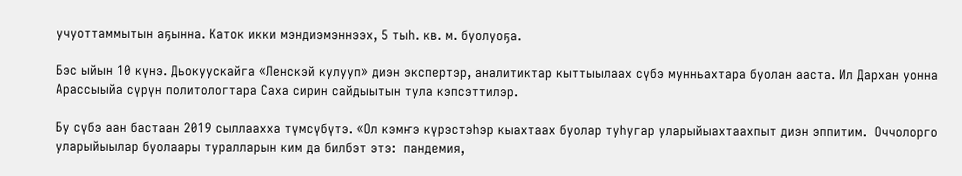учуоттаммытын аҕынна. Каток икки мэндиэмэннээх, 5 тыһ. кв. м. буолуоҕа.

Бэс ыйын 10 күнэ. Дьокуускайга «Ленскэй кулууп» диэн экспертэр, аналитиктар кыттыылаах сүбэ мунньахтара буолан ааста. Ил Дархан уонна Арассыыйа сүрүн политологтара Саха сирин сайдыытын тула кэпсэттилэр.

Бу сүбэ аан бастаан 2019 сыллаахха түмсүбүтэ. «Ол кэмҥэ күрэстэһэр кыахтаах буолар туһугар уларыйыахтаахпыт диэн эппитим.  Оччолорго уларыйыылар буолаары туралларын ким да билбэт этэ:  пандемия,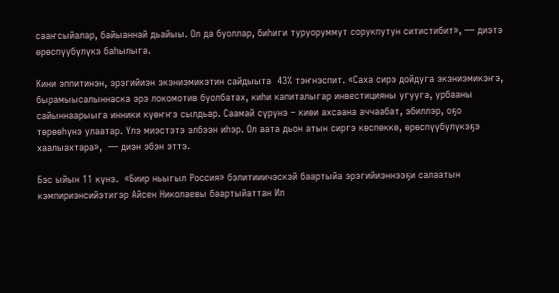сааҥсыйалар, байыаннай дьайыы. Ол да буоллар, биһиги туруоруммут сорукпутун ситистибит», — диэтэ өрөспүүбүлүкэ баһылыга.

Кини эппитинэн, эрэгийиэн экэниэмикэтин сайдыыта  43% тэҥнэспит. «Саха сирэ дойдуга экэниэмикэҥэ, бырамыысалыннаска эрэ локомотив буолбатах, киһи капиталыгар инвестицияны угууга, урбааны сайыннаарыыга инники күөҥҥэ сылдьар. Саамай сүрүнэ – киөи ахсаана аччаабат, эбиллэр, оҕо төрөөһүнэ улаатар. Үлэ миэстэтэ элбээн иһэр. Ол аата дьон атын сиргэ көспөккө, өрөспүүбүлүкэҕэ хаалыахтара»,  — диэн эбэн эттэ.

Бэс ыйын 11 күнэ.  «Биир ньыгыл Россия» бэлитииичэскэй баартыйа эрэгийиэннээҕи салаатын кэмпириэнсийэтигэр Айсен Николаевы баартыйаттан Ил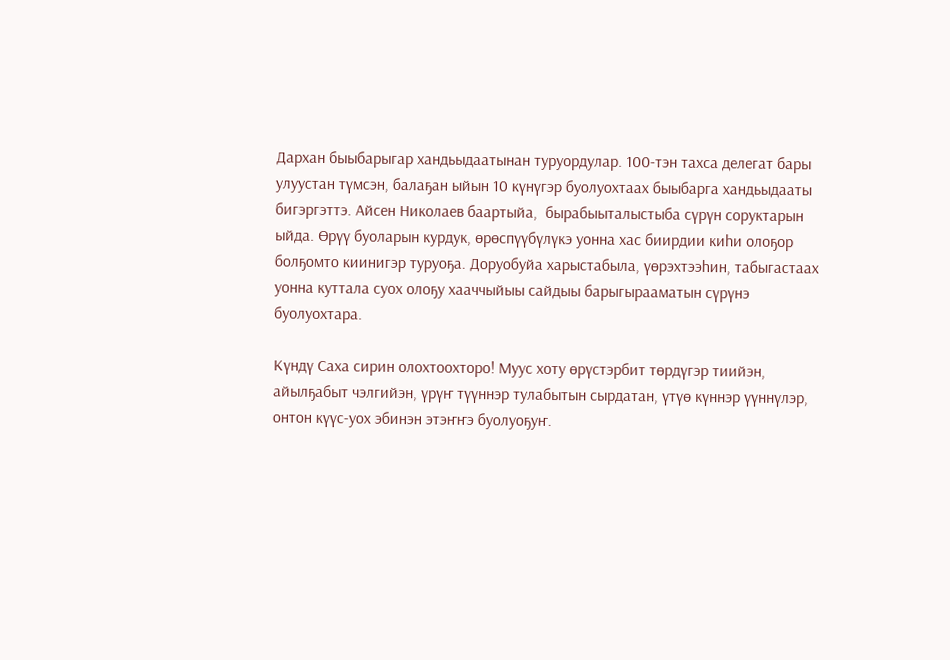Дархан быыбарыгар хандьыдаатынан туруордулар. 100-тэн тахса делегат бары улуустан түмсэн, балаҕан ыйын 10 күнүгэр буолуохтаах быыбарга хандьыдааты бигэргэттэ. Айсен Николаев баартыйа,  бырабыыталыстыба сүрүн соруктарын ыйда. Өрүү буоларын курдук, өрөспүүбүлүкэ уонна хас биирдии киһи олоҕор болҕомто киинигэр туруоҕа. Доруобуйа харыстабыла, үөрэхтээһин, табыгастаах уонна куттала суох олоҕу хааччыйыы сайдыы барыгырааматын сүрүнэ буолуохтара.

Күндү Саха сирин олохтоохторо! Муус хоту өрүстэрбит төрдүгэр тиийэн, айылҕабыт чэлгийэн, үрүҥ түүннэр тулабытын сырдатан, үтүө күннэр үүннүлэр, онтон күүс-уох эбинэн этэҥҥэ буолуоҕуҥ.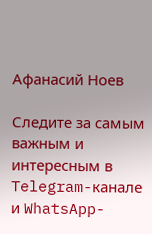Афанасий Ноев

Следите за самым важным и интересным в Telegram-канале и WhatsApp-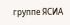группе ЯСИА